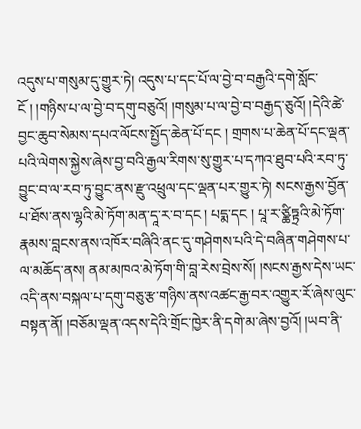འདུས་པ་གསུམ་དུ་གྱུར་ཏེ། འདུས་པ་དང་པོ་ལ་བྱེ་བ་བརྒྱའི་དགེ་སློང་ངོ ། །གཉིས་པ་ལ་བྱེ་བ་དགུ་བཅུའོ། །གསུམ་པ་ལ་བྱེ་བ་བརྒྱད་ཅུའོ། །དེའི་ཚེ་བྱང་ཆུབ་སེམས་དཔའ་ལོངས་སྤྱོད་ཆེན་པོ་དང ། གྲགས་པ་ཆེན་པོ་དང་ལྡན་པའི་ལེགས་སྐྱེས་ཞེས་བྱ་བའི་རྒྱལ་རིགས་སུ་གྱུར་པ་དཀའ་ཐུབ་པའི་རབ་ཏུ་བྱུང་བ་ལ་རབ་ཏུ་བྱུང་ནས་རྫུ་འཕྲུལ་དང་ལྡན་པར་གྱུར་ཏེ། སངས་རྒྱས་བྱོན་པ་ཐོས་ནས་ལྷའི་མེ་ཏོག་མན་དཱ་ར་བ་དང ། པདྨ་དང ། པཱ་ར་ཙྪིཏྟྲའི་མེ་ཏོག་རྣམས་བླངས་ནས་འཁོར་བཞིའི་ནང་དུ་གཤེགས་པའི་དེ་བཞིན་གཤེགས་པ་ལ་མཆོད་ནས། ནམ་མཁའ་མེ་ཏོག་གི་བླ་རེས་བྲེས་སོ། །སངས་རྒྱས་དེས་ཡང་འདི་ནས་བསྐལ་པ་དགུ་བཅུ་རྩ་གཉིས་ནས་འཚང་རྒྱ་བར་འགྱུར་རོ་ཞེས་ལུང་བསྟན་ནོ། །བཅོམ་ལྡན་འདས་དེའི་གྲོང་ཁྱེར་ནི་དགེ་མ་ཞེས་བྱའོ། །ཡབ་ནི་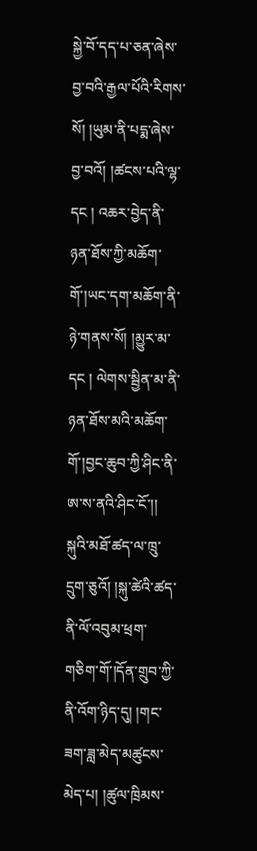སྐྱེ་བོ་དད་པ་ཅན་ཞེས་བྱ་བའི་རྒྱལ་པོའི་རིགས་སོ། །ཡུམ་ནི་པདྨ་ཞེས་བྱ་བའོ། །ཚངས་པའི་ལྷ་དང ། འཆར་བྱེད་ནི་ཉན་ཐོས་ཀྱི་མཆོག་གོ་།ཡང་དག་མཆོག་ནི་ཉེ་གནས་སོ། །མྱུར་མ་དང ། ལེགས་སྦྱིན་མ་ནི་ཉན་ཐོས་མའི་མཆོག་གོ་།བྱང་ཆུབ་ཀྱི་ཤིང་ནི་ཨ་ས་ནའི་ཤིང་ངོ་།། སྐུའི་མཐོ་ཚད་ལ་ཁྲུ་དྲུག་ཅུའོ། །སྐུ་ཚེའི་ཚད་ནི་ལོ་འབུམ་ཕྲག་གཅིག་གོ་།དོན་གྲུབ་ཀྱི་ནི་འོག་ཉིད་དུ། །གང་ཟག་ཟླ་མེད་མཚུངས་མེད་པ། །ཚུལ་ཁྲིམས་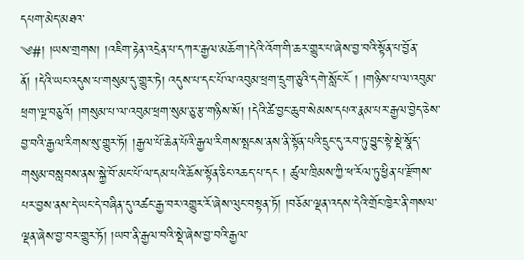དཔག་མེད་མཐའ་
༄#། །ཡས་གྲགས། །འཇིག་རྟེན་འདྲེན་པ་དཀར་རྒྱལ་མཆོག་།དེའི་འོག་གི་ཆར་གྱུར་པ་ཞེས་བྱ་བའི་སྟོན་པ་བྱོན་ནོ། །དེའི་ཡང་འདུས་པ་གསུམ་དུ་གྱུར་ཏེ། འདུས་པ་དང་པོ་ལ་འབུམ་ཕྲག་དྲུག་ཅུའི་དགེ་སློང་ངོ ། །གཉིས་པ་ལ་འབུམ་ཕྲག་ལྔ་བཅུའོ། །གསུམ་པ་ལ་འབུམ་ཕྲག་སུམ་ཅུ་རྩ་གཉིས་སོ། །དེའི་ཚེ་བྱང་ཆུབ་སེམས་དཔའ་རྣམ་པར་རྒྱལ་བྱེད་ཅེས་བྱ་བའི་རྒྱལ་རིགས་སུ་གྱུར་ཏོ། །རྒྱལ་པོ་ཆེན་པོའི་རྒྱལ་རིགས་སྤངས་ནས་ནི་སྟོན་པའི་དྲུང་དུ་རབ་ཏུ་བྱུང་སྟེ་སྡེ་སྣོད་གསུམ་བསླབས་ནས་སྐྱེ་བོ་མང་པོ་ལ་དམ་པའི་ཆོས་སྟོན་ཅིང་འཆད་པ་དང ། ཚུལ་ཁྲིམས་ཀྱི་ཕ་རོལ་ཏུ་ཕྱིན་པ་རྫོགས་པར་བྱས་ནས་དེ་ཡང་དེ་བཞིན་དུ་འཚང་རྒྱ་བར་འགྱུར་རོ་ཞེས་ལུང་བསྟན་ཏོ། །བཅོམ་ལྡན་འདས་དེའི་གྲོང་ཁྱེར་ནི་གསལ་ལྡན་ཞེས་བྱ་བར་གྱུར་ཏོ། །ཡབ་ནི་རྒྱལ་བའི་སྡེ་ཞེས་བྱ་བའི་རྒྱལ་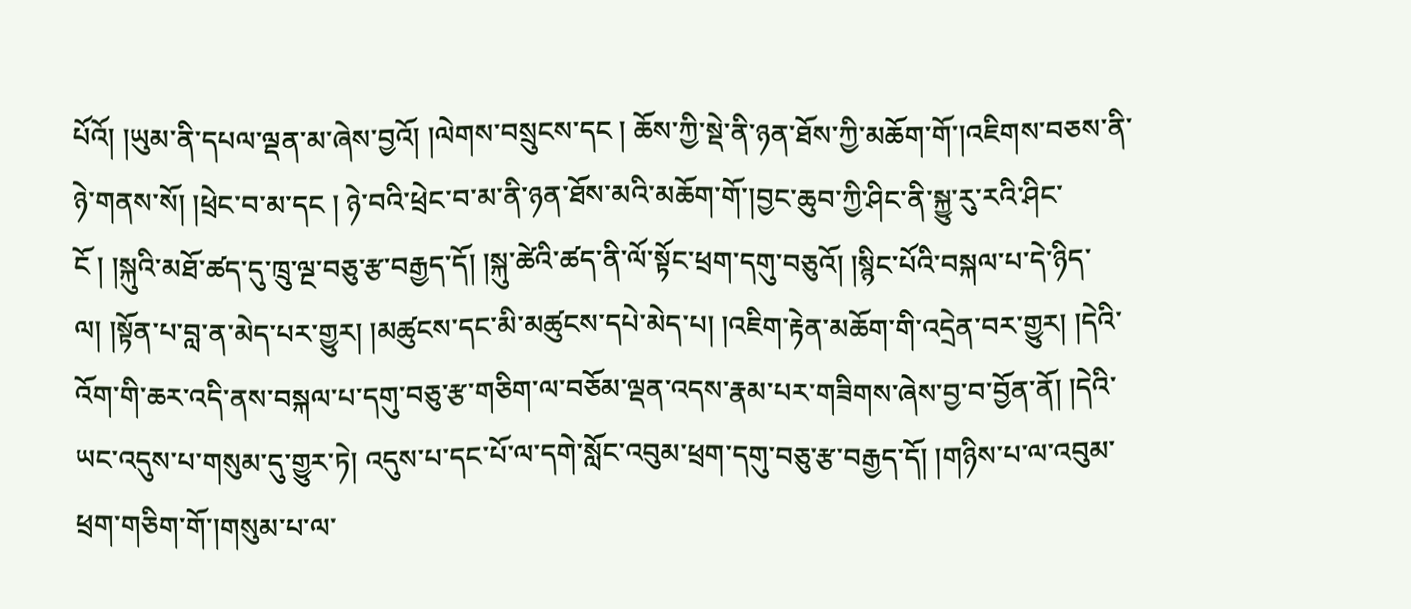པོའོ། །ཡུམ་ནི་དཔལ་ལྡན་མ་ཞེས་བྱའོ། །ལེགས་བསྲུངས་དང ། ཆོས་ཀྱི་སྡེ་ནི་ཉན་ཐོས་ཀྱི་མཆོག་གོ་།འཇིགས་བཅས་ནི་ཉེ་གནས་སོ། །ཕྲེང་བ་མ་དང ། ཉེ་བའི་ཕྲེང་བ་མ་ནི་ཉན་ཐོས་མའི་མཆོག་གོ་།བྱང་ཆུབ་ཀྱི་ཤིང་ནི་སྐྱུ་རུ་རའི་ཤིང་ངོ ། །སྐུའི་མཐོ་ཚད་དུ་ཁྲུ་ལྔ་བཅུ་རྩ་བརྒྱད་དོ། །སྐུ་ཚེའི་ཚད་ནི་ལོ་སྟོང་ཕྲག་དགུ་བཅུའོ། །སྙིང་པོའི་བསྐལ་པ་དེ་ཉིད་
ལ། །སྟོན་པ་བླ་ན་མེད་པར་གྱུར། །མཚུངས་དང་མི་མཚུངས་དཔེ་མེད་པ། །འཇིག་རྟེན་མཆོག་གི་འདྲེན་བར་གྱུར། །དེའི་འོག་གི་ཆར་འདི་ནས་བསྐལ་པ་དགུ་བཅུ་རྩ་གཅིག་ལ་བཅོམ་ལྡན་འདས་རྣམ་པར་གཟིགས་ཞེས་བྱ་བ་བྱོན་ནོ། །དེའི་ཡང་འདུས་པ་གསུམ་དུ་གྱུར་ཏེ། འདུས་པ་དང་པོ་ལ་དགེ་སློང་འབུམ་ཕྲག་དགུ་བཅུ་རྩ་བརྒྱད་དོ། །གཉིས་པ་ལ་འབུམ་ཕྲག་གཅིག་གོ་།གསུམ་པ་ལ་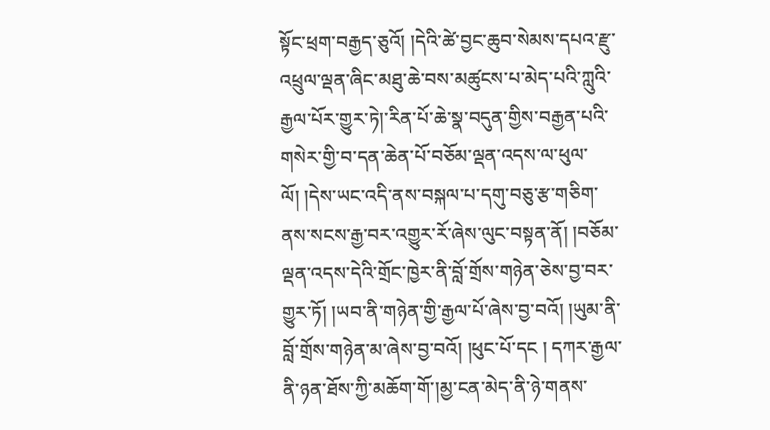སྟོང་ཕྲག་བརྒྱད་ཅུའོ། །དེའི་ཚེ་བྱང་ཆུབ་སེམས་དཔའ་རྫུ་འཕྲུལ་ལྡན་ཞིང་མཐུ་ཆེ་བས་མཚུངས་པ་མེད་པའི་ཀླུའི་རྒྱལ་པོར་གྱུར་ཏེ།་རིན་པོ་ཆེ་སྣ་བདུན་གྱིས་བརྒྱན་པའི་གསེར་གྱི་བ་དན་ཆེན་པོ་བཅོམ་ལྡན་འདས་ལ་ཕུལ་ལོ། །དེས་ཡང་འདི་ནས་བསྐལ་པ་དགུ་བཅུ་རྩ་གཅིག་ནས་སངས་རྒྱ་བར་འགྱུར་རོ་ཞེས་ལུང་བསྟན་ནོ། །བཅོམ་ལྡན་འདས་དེའི་གྲོང་ཁྱེར་ནི་བློ་གྲོས་གཉེན་ཅེས་བྱ་བར་གྱུར་ཏོ། །ཡབ་ནི་གཉེན་གྱི་རྒྱལ་པོ་ཞེས་བྱ་བའོ། །ཡུམ་ནི་བློ་གྲོས་གཉེན་མ་ཞེས་བྱ་བའོ། །ཕུང་པོ་དང ། དཀར་རྒྱལ་ནི་ཉན་ཐོས་ཀྱི་མཆོག་གོ་།མྱ་ངན་མེད་ནི་ཉེ་གནས་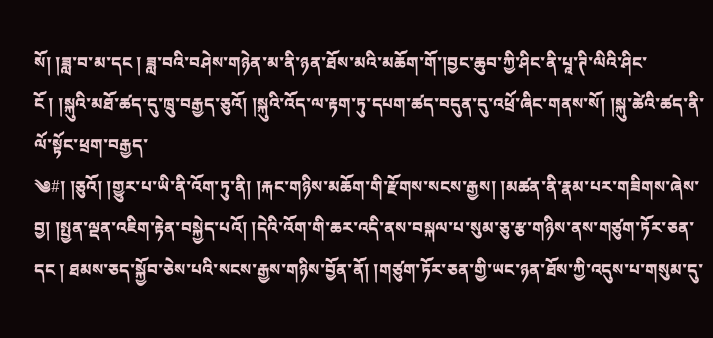སོ། །ཟླ་བ་མ་དང ། ཟླ་བའི་བཤེས་གཉེན་མ་ནི་ཉན་ཐོས་མའི་མཆོག་གོ་།བྱང་ཆུབ་ཀྱི་ཤིང་ནི་པཱ་ཊི་ལིའི་ཤིང་ངོ ། །སྐུའི་མཐོ་ཚད་དུ་ཁྲུ་བརྒྱད་ཅུའོ། །སྐུའི་འོད་ལ་རྟག་ཏུ་དཔག་ཚད་བདུན་དུ་འཕྲོ་ཞིང་གནས་སོ། །སྐུ་ཚེའི་ཚད་ནི་ལོ་སྟོང་ཕྲག་བརྒྱད་
༄#། །ཅུའོ། །གྱུར་པ་ཡི་ནི་འོག་ཏུ་ནི། །རྐང་གཉིས་མཆོག་གི་རྫོགས་སངས་རྒྱས། །མཚན་ནི་རྣམ་པར་གཟིགས་ཞེས་བྱ། །སྤྱན་ལྡན་འཇིག་རྟེན་བསྐྱེད་པའོ། །དེའི་འོག་གི་ཆར་འདི་ནས་བསྐལ་པ་སུམ་ཅུ་རྩ་གཉིས་ནས་གཙུག་ཏོར་ཅན་དང ། ཐམས་ཅད་སྐྱོབ་ཅེས་པའི་སངས་རྒྱས་གཉིས་བྱོན་ནོ། །གཙུག་ཏོར་ཅན་གྱི་ཡང་ཉན་ཐོས་ཀྱི་འདུས་པ་གསུམ་དུ་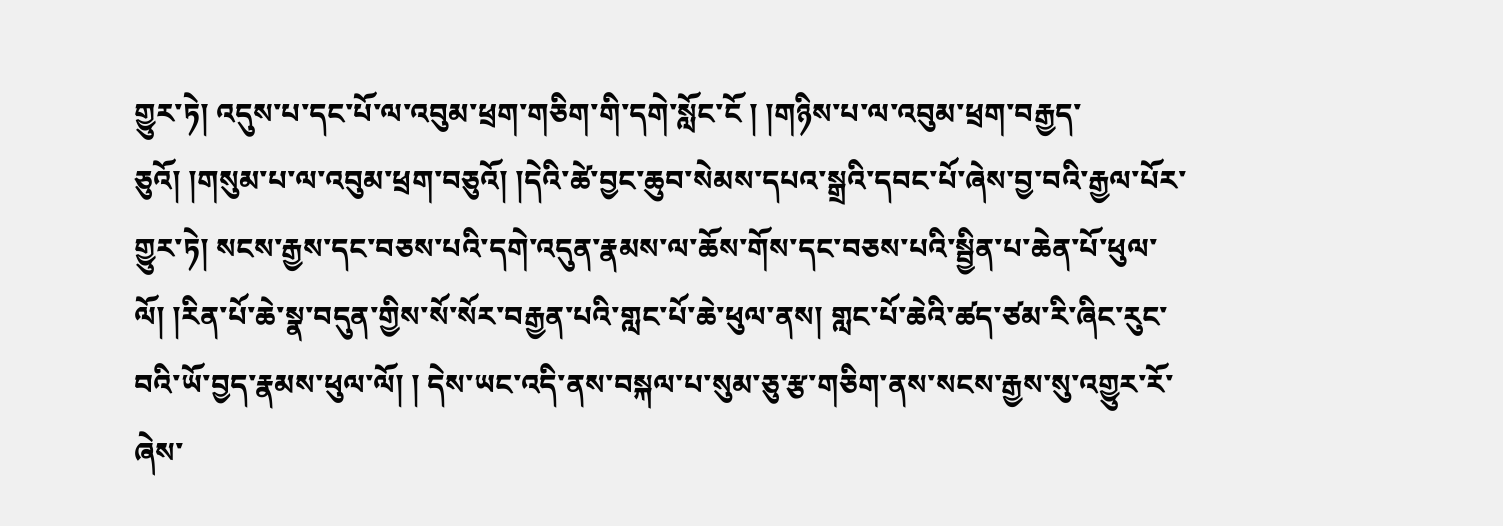གྱུར་ཏེ། འདུས་པ་དང་པོ་ལ་འབུམ་ཕྲག་གཅིག་གི་དགེ་སློང་ངོ ། །གཉིས་པ་ལ་འབུམ་ཕྲག་བརྒྱད་ཅུའོ། །གསུམ་པ་ལ་འབུམ་ཕྲག་བཅུའོ། །དེའི་ཚེ་བྱང་ཆུབ་སེམས་དཔའ་སྒྲའི་དབང་པོ་ཞེས་བྱ་བའི་རྒྱལ་པོར་གྱུར་ཏེ། སངས་རྒྱས་དང་བཅས་པའི་དགེ་འདུན་རྣམས་ལ་ཆོས་གོས་དང་བཅས་པའི་སྦྱིན་པ་ཆེན་པོ་ཕུལ་ལོ། །རིན་པོ་ཆེ་སྣ་བདུན་གྱིས་སོ་སོར་བརྒྱན་པའི་གླང་པོ་ཆེ་ཕུལ་ནས། གླང་པོ་ཆེའི་ཚད་ཙམ་རི་ཞིང་རུང་བའི་ཡོ་བྱད་རྣམས་ཕུལ་ལོ། ། དེས་ཡང་འདི་ནས་བསྐལ་པ་སུམ་ཅུ་རྩ་གཅིག་ནས་སངས་རྒྱས་སུ་འགྱུར་རོ་ཞེས་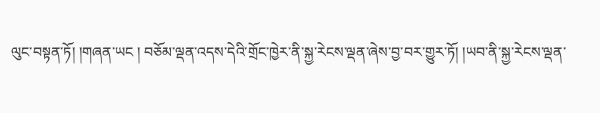ལུང་བསྟན་ཏོ། །གཞན་ཡང ། བཅོམ་ལྡན་འདས་དེའི་གྲོང་ཁྱེར་ནི་སྐྱ་རེངས་ལྡན་ཞེས་བྱ་བར་གྱུར་ཏོ། །ཡབ་ནི་སྐྱ་རེངས་ལྡན་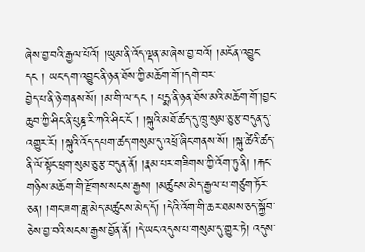ཞེས་བྱ་བའི་རྒྱལ་པོའོ། །ཡུམ་ནི་འོད་ལྡན་མ་ཞེས་བྱ་བའོ། །མངོན་འབྱུང་དང ། ཡང་དག་འབྱུང་ནི་ཉན་ཐོས་ཀྱི་མཆོག་གོ་།དགེ་བར་
བྱེད་པ་ནི་ཉེ་གནས་སོ། །མ་གི་ལ་དང ། པདྨ་ནི་ཉན་ཐོས་མའི་མཆོག་གོ་།བྱང་ཆུབ་ཀྱི་ཤིང་ནི་པུཎྜ་རི་ཀའི་ཤིང་ངོ ། །སྐུའི་མཐོ་ཚད་དུ་ཁྲུ་སུམ་ཅུ་རྩ་བདུན་དུ་འགྱུར་རོ། །སྐུའི་འོད་དཔག་ཚད་གསུམ་དུ་འཕྲོ་ཞིང་གནས་སོ། །སྐུ་ཚེའི་ཚད་ནི་ལོ་སྟོང་ཕྲག་སུམ་ཅུ་རྩ་བདུན་ནོ། །རྣམ་པར་གཟིགས་ཀྱི་འོག་ཏུ་ནི། །རྐང་གཉིས་མཆོག་གི་རྫོགས་སངས་རྒྱས། །མཚུངས་མེད་རྒྱལ་པ་གཙུག་ཏོར་ཅན། །གང་ཟག་ཟླ་མེད་མཚུངས་མེད་དོ། །དེའི་འོག་གི་ཆར་ཐམས་ཅད་སྐྱོབ་ཅེས་བྱ་བའི་སངས་རྒྱས་བྱོན་ནོ། །དེ་ཡང་འདུས་པ་གསུམ་དུ་གྱུར་ཏེ། འདུས་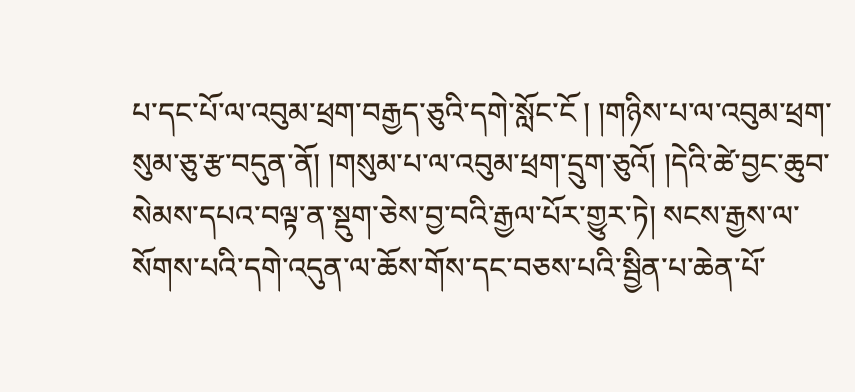པ་དང་པོ་ལ་འབུམ་ཕྲག་བརྒྱད་ཅུའི་དགེ་སློང་ངོ ། །གཉིས་པ་ལ་འབུམ་ཕྲག་སུམ་ཅུ་རྩ་བདུན་ནོ། །གསུམ་པ་ལ་འབུམ་ཕྲག་དྲུག་ཅུའོ། །དེའི་ཚེ་བྱང་ཆུབ་སེམས་དཔའ་བལྟ་ན་སྡུག་ཅེས་བྱ་བའི་རྒྱལ་པོར་གྱུར་ཏེ། སངས་རྒྱས་ལ་སོགས་པའི་དགེ་འདུན་ལ་ཆོས་གོས་དང་བཅས་པའི་སྦྱིན་པ་ཆེན་པོ་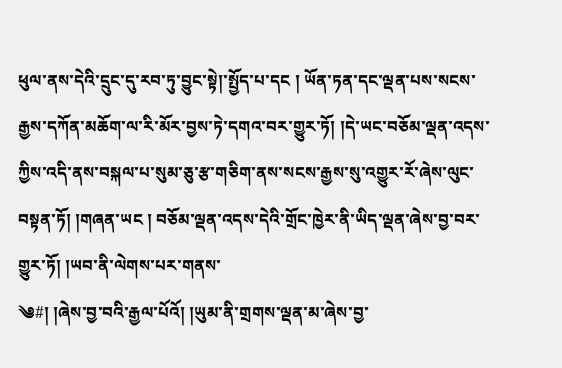ཕུལ་ནས་དེའི་དྲུང་དུ་རབ་ཏུ་བྱུང་སྟེ།་སྤྱོད་པ་དང ། ཡོན་ཏན་དང་ལྡན་པས་སངས་རྒྱས་དཀོན་མཆོག་ལ་རི་མོར་བྱས་ཏེ་དགའ་བར་གྱུར་ཏོ། །དེ་ཡང་བཅོམ་ལྡན་འདས་ཀྱིས་འདི་ནས་བསྐལ་པ་སུམ་ཅུ་རྩ་གཅིག་ནས་སངས་རྒྱས་སུ་འགྱུར་རོ་ཞེས་ལུང་བསྟན་ཏོ། །གཞན་ཡང ། བཅོམ་ལྡན་འདས་དེའི་གྲོང་ཁྱེར་ནི་ཡིད་ལྡན་ཞེས་བྱ་བར་གྱུར་ཏོ། །ཡབ་ནི་ལེགས་པར་གནས་
༄#། །ཞེས་བྱ་བའི་རྒྱལ་པོའོ། །ཡུམ་ནི་གྲགས་ལྡན་མ་ཞེས་བྱ་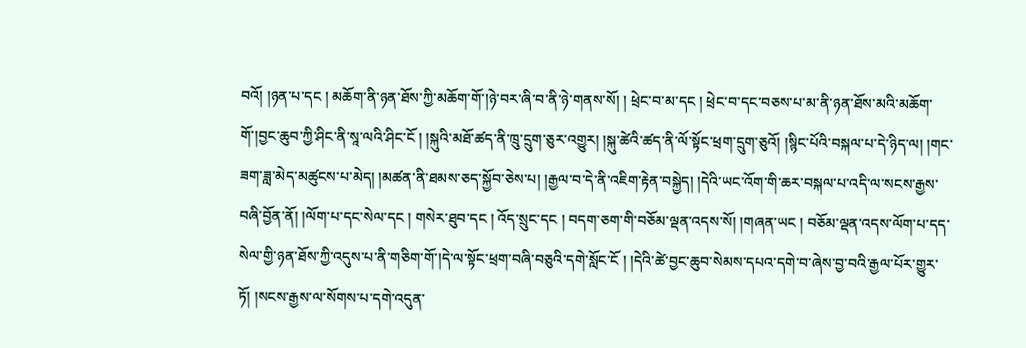བའོ། །ཉན་པ་དང ། མཆོག་ནི་ཉན་ཐོས་ཀྱི་མཆོག་གོ་།ཉེ་བར་ཞི་བ་ནི་ཉེ་གནས་སོ། ། ཕྲེང་བ་མ་དང ། ཕྲེང་བ་དང་བཅས་པ་མ་ནི་ཉན་ཐོས་མའི་མཆོག་གོ་།བྱང་ཆུབ་ཀྱི་ཤིང་ནི་སཱ་ལའི་ཤིང་ངོ ། །སྐུའི་མཐོ་ཚད་ནི་ཁྲུ་དྲུག་ཅུར་འགྱུར། །སྐུ་ཚེའི་ཚད་ནི་ལོ་སྟོང་ཕྲག་དྲུག་ཅུའོ། །སྙིང་པོའི་བསྐལ་པ་དེ་ཉིད་ལ། །གང་ཟག་ཟླ་མེད་མཚུངས་པ་མེད། །མཚན་ནི་ཐམས་ཅད་སྐྱོབ་ཅེས་པ། །རྒྱལ་བ་དེ་ནི་འཇིག་རྟེན་བསྐྱེད། །དེའི་ཡང་འོག་གི་ཆར་བསྐལ་པ་འདི་ལ་སངས་རྒྱས་བཞི་བྱོན་ནོ། །ལོག་པ་དང་སེལ་དང ། གསེར་ཐུབ་དང ། འོད་སྲུང་དང ། བདག་ཅག་གི་བཅོམ་ལྡན་འདས་སོ། །གཞན་ཡང ། བཅོམ་ལྡན་འདས་ལོག་པ་དད་སེལ་གྱི་ཉན་ཐོས་ཀྱི་འདུས་པ་ནི་གཅིག་གོ་།དེ་ལ་སྟོང་ཕྲག་བཞི་བཅུའི་དགེ་སློང་ངོ ། །དེའི་ཚེ་བྱང་ཆུབ་སེམས་དཔའ་དགེ་བ་ཞེས་བྱ་བའི་རྒྱལ་པོར་གྱུར་ཏོ། །སངས་རྒྱས་ལ་སོགས་པ་དགེ་འདུན་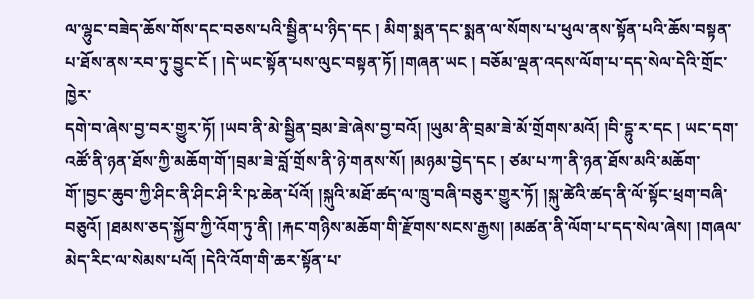ལ་ལྷུང་བཟེད་ཆོས་གོས་དང་བཅས་པའི་སྦྱིན་པ་ཉིད་དང ། མིག་སྨན་དང་སྨན་ལ་སོགས་པ་ཕུལ་ནས་སྟོན་པའི་ཆོས་བསྟན་པ་ཐོས་ནས་རབ་ཏུ་བྱུང་ངོ ། །དེ་ཡང་སྟོན་པས་ལུང་བསྟན་ཏོ། །གཞན་ཡང ། བཅོམ་ལྡན་འདས་ལོག་པ་དད་སེལ་དེའི་གྲོང་ཁྱེར་
དགེ་བ་ཞེས་བྱ་བར་གྱུར་ཏོ། །ཡབ་ནི་མེ་སྦྱིན་བྲམ་ཟེ་ཞེས་བྱ་བའོ། །ཡུམ་ནི་བྲམ་ཟེ་མོ་གྲོགས་མའོ། །བི་དྷུ་ར་དང ། ཡང་དག་འཚོ་ནི་ཉན་ཐོས་ཀྱི་མཆོག་གོ་།བྲམ་ཟེ་བློ་གྲོས་ནི་ཉེ་གནས་སོ། །མཉམ་བྱེད་དང ། ཙམ་པ་ཀ་ནི་ཉན་ཐོས་མའི་མཆོག་གོ་།བྱང་ཆུབ་ཀྱི་ཤིང་ནི་ཤིང་ཤི་རི་ཥ་ཆེན་པོའོ། །སྐུའི་མཐོ་ཚད་ལ་ཁྲུ་བཞི་བཅུར་གྱུར་ཏོ། །སྐུ་ཚེའི་ཚད་ནི་ལོ་སྟོང་ཕྲག་བཞི་བཅུའོ། །ཐམས་ཅད་སྐྱོབ་ཀྱི་འོག་ཏུ་ནི། །རྐང་གཉིས་མཆོག་གི་རྫོགས་སངས་རྒྱས། །མཚན་ནི་ལོག་པ་དད་སེལ་ཞེས། །གཞལ་མེད་རིང་ལ་སེམས་པའོ། །དེའི་འོག་གི་ཆར་སྟོན་པ་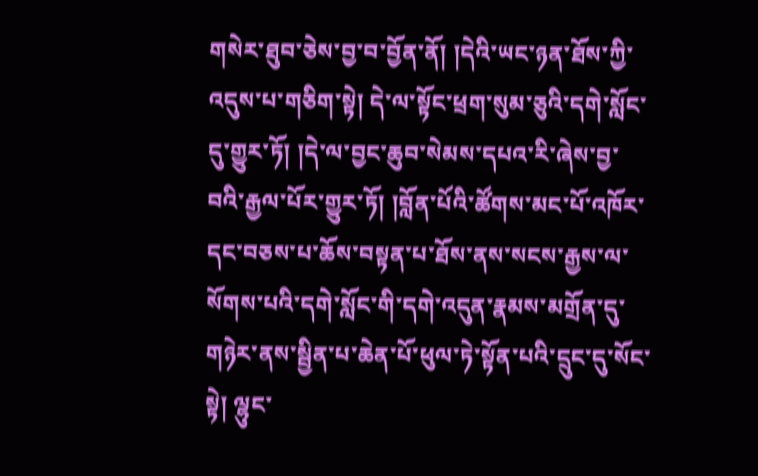གསེར་ཐུབ་ཅེས་བྱ་བ་བྱོན་ནོ། །དེའི་ཡང་ཉན་ཐོས་ཀྱི་འདུས་པ་གཅིག་སྟེ། དེ་ལ་སྟོང་ཕྲག་སུམ་ཅུའི་དགེ་སློང་དུ་གྱུར་ཏོ། །དེ་ལ་བྱང་ཆུབ་སེམས་དཔའ་རི་ཞེས་བྱ་བའི་རྒྱལ་པོར་གྱུར་ཏོ། །བློན་པོའི་ཚོགས་མང་པོ་འཁོར་དང་བཅས་པ་ཆོས་བསྟན་པ་ཐོས་ནས་སངས་རྒྱས་ལ་སོགས་པའི་དགེ་སློང་གི་དགེ་འདུན་རྣམས་མགྲོན་དུ་གཉེར་ནས་སྦྱིན་པ་ཆེན་པོ་ཕུལ་ཏེ་སྟོན་པའི་དྲུང་དུ་སོང་སྟེ། ལྷུང་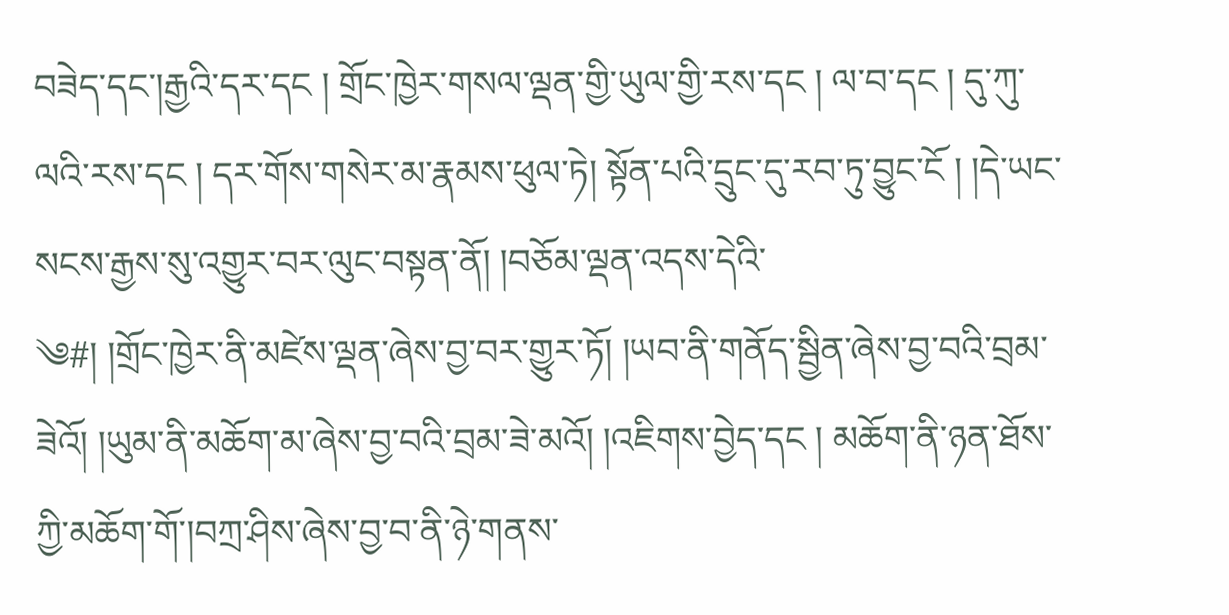བཟེད་དང་།རྒྱའི་དར་དང ། གྲོང་ཁྱེར་གསལ་ལྡན་གྱི་ཡུལ་གྱི་རས་དང ། ལ་བ་དང ། དུ་ཀུ་ལའི་རས་དང ། དར་གོས་གསེར་མ་རྣམས་ཕུལ་ཏེ། སྟོན་པའི་དྲུང་དུ་རབ་ཏུ་བྱུང་ངོ ། །དེ་ཡང་སངས་རྒྱས་སུ་འགྱུར་བར་ལུང་བསྟན་ནོ། །བཅོམ་ལྡན་འདས་དེའི་
༄#། །གྲོང་ཁྱེར་ནི་མཛེས་ལྡན་ཞེས་བྱ་བར་གྱུར་ཏོ། །ཡབ་ནི་གནོད་སྦྱིན་ཞེས་བྱ་བའི་བྲམ་ཟེའོ། །ཡུམ་ནི་མཆོག་མ་ཞེས་བྱ་བའི་བྲམ་ཟེ་མའོ། །འཇིགས་བྱེད་དང ། མཆོག་ནི་ཉན་ཐོས་ཀྱི་མཆོག་གོ་།བཀྲ་ཤིས་ཞེས་བྱ་བ་ནི་ཉེ་གནས་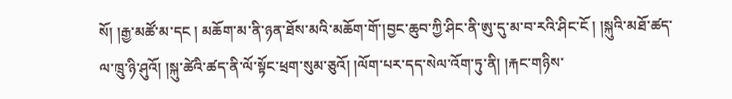སོ། །རྒྱ་མཚོ་མ་དང ། མཆོག་མ་ནི་ཉན་ཐོས་མའི་མཆོག་གོ་།བྱང་ཆུབ་ཀྱི་ཤིང་ནི་ཨུ་དུ་མ་བ་རའི་ཤིང་ངོ ། །སྐུའི་མཐོ་ཚད་ལ་ཁྲུ་ཉི་ཤུའོ། །སྐུ་ཚེའི་ཚད་ནི་ལོ་སྟོང་ཕྲག་སུམ་ཅུའོ། །ལོག་པར་དད་སེལ་འོག་ཏུ་ནི། །རྐང་གཉིས་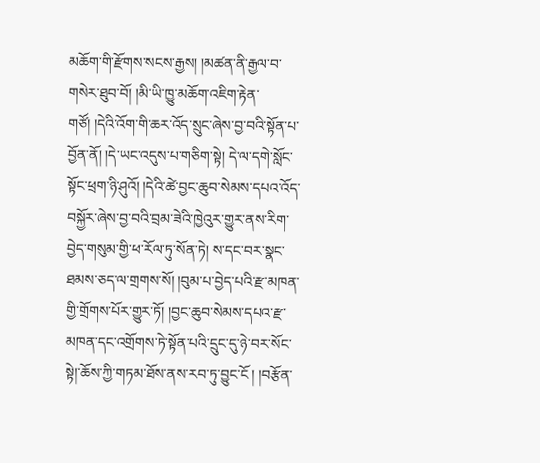མཆོག་གི་རྫོགས་སངས་རྒྱས། །མཚན་ནི་རྒྱལ་བ་གསེར་ཐུབ་བོ། །མི་ཡི་ཁྱུ་མཆོག་འཇིག་རྟེན་གཙོ། །དེའི་འོག་གི་ཆར་འོད་སྲུང་ཞེས་བྱ་བའི་སྟོན་པ་བྱོན་ནོ། །དེ་ཡང་འདུས་པ་གཅིག་སྟེ། དེ་ལ་དགེ་སློང་སྟོང་ཕྲག་ཉི་ཤུའོ། །དེའི་ཚེ་བྱང་ཆུབ་སེམས་དཔའ་འོད་བསྐྱོར་ཞེས་བྱ་བའི་བྲམ་ཟེའི་ཁྱེའུར་གྱུར་ནས་རིག་བྱེད་གསུམ་གྱི་ཕ་རོལ་ཏུ་སོན་ཏེ། ས་དང་བར་སྣང་ཐམས་ཅད་ལ་གྲགས་སོ། །བུམ་པ་བྱེད་པའི་རྫ་མཁན་གྱི་གྲོགས་པོར་གྱུར་ཏོ། །བྱང་ཆུབ་སེམས་དཔའ་རྫ་མཁན་དང་འགྲོགས་ཏེ་སྟོན་པའི་དྲུང་དུ་ཉེ་བར་སོང་སྟེ།་ཆོས་ཀྱི་གཏམ་ཐོས་ནས་རབ་ཏུ་བྱུང་ངོ ། །བརྩོན་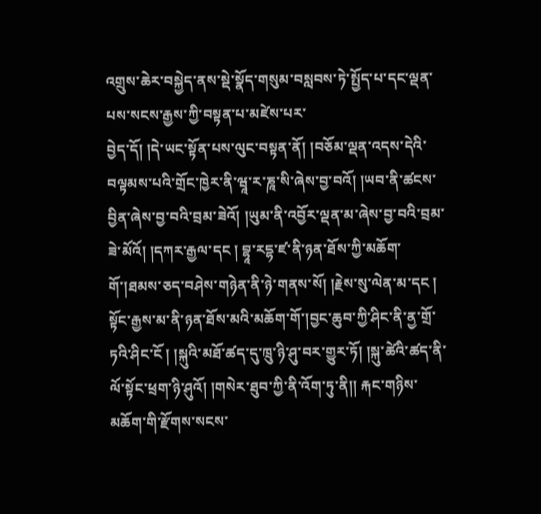འགྲུས་ཆེར་བསྐྱེད་ནས་སྡེ་སྣོད་གསུམ་བསླབས་ཏེ་སྤྱོད་པ་དང་ལྡན་པས་སངས་རྒྱས་ཀྱི་བསྟན་པ་མཛེས་པར་
བྱེད་དོ། །དེ་ཡང་སྟོན་པས་ལུང་བསྟན་ནོ། །བཅོམ་ལྡན་འདས་དེའི་བལྟམས་པའི་གྲོང་ཁྱེར་ནི་ཝཱ་ར་ཎཱ་སི་ཞེས་བྱ་བའོ། །ཡབ་ནི་ཚངས་བྱིན་ཞེས་བྱ་བའི་བྲམ་ཟེའོ། །ཡུམ་ནི་འབྱོར་ལྡན་མ་ཞེས་བྱ་བའི་བྲམ་ཟེ་མོའོ། །དཀར་རྒྱལ་དང ། བྷཱ་རདྷ་ཛ་ནི་ཉན་ཐོས་ཀྱི་མཆོག་གོ་།ཐམས་ཅད་བཤེས་གཉེན་ནི་ཉེ་གནས་སོ། །རྗེས་སུ་ལེན་མ་དང ། སྟོང་རྒྱས་མ་ནི་ཉན་ཐོས་མའི་མཆོག་གོ་།བྱང་ཆུབ་ཀྱི་ཤིང་ནི་ནྱ་གྲོ་ཏའི་ཤིང་ངོ ། །སྐུའི་མཐོ་ཚད་དུ་ཁྲུ་ཉི་ཤུ་བར་གྱུར་ཏོ། །སྐུ་ཚེའི་ཚད་ནི་ལོ་སྟོང་ཕྲག་ཉི་ཤུའོ། །གསེར་ཐུབ་ཀྱི་ནི་འོག་ཏུ་ནི།། རྐང་གཉིས་མཆོག་གི་རྫོགས་སངས་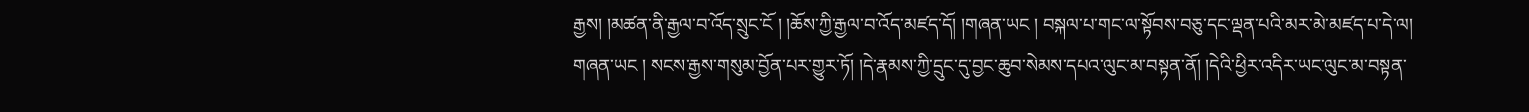རྒྱས། །མཚན་ནི་རྒྱལ་བ་འོད་སྲུང་ངོ ། །ཆོས་ཀྱི་རྒྱལ་བ་འོད་མཛད་དོ། །གཞན་ཡང ། བསྐལ་པ་གང་ལ་སྟོབས་བཅུ་དང་ལྡན་པའི་མར་མེ་མཛད་པ་དེ་ལ། གཞན་ཡང ། སངས་རྒྱས་གསུམ་བྱོན་པར་གྱུར་ཏོ། །དེ་རྣམས་ཀྱི་དྲུང་དུ་བྱང་ཆུབ་སེམས་དཔའ་ལུང་མ་བསྟན་ནོ། །དེའི་ཕྱིར་འདིར་ཡང་ལུང་མ་བསྟན་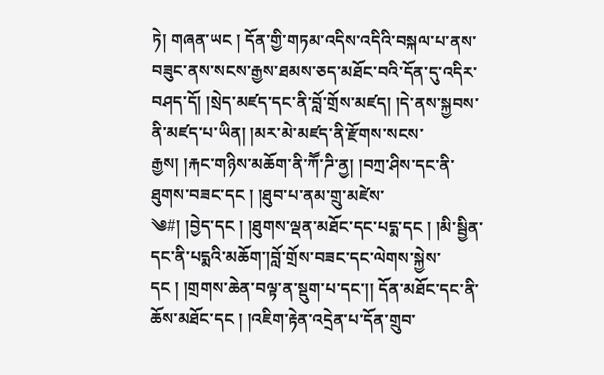ཏེ། གཞན་ཡང ། དོན་གྱི་གཏམ་འདིས་འདིའི་བསྐལ་པ་ནས་བཟུང་ནས་སངས་རྒྱས་ཐམས་ཅད་མཐོང་བའི་དོན་དུ་འདིར་བཤད་དོ། །སྲེད་མཛད་དང་ནི་བློ་གྲོས་མཛད། །དེ་ནས་སྐྱབས་ནི་མཛད་པ་ཡིན། །མར་མེ་མཛད་ནི་རྫོགས་སངས་རྒྱས། །རྐང་གཉིས་མཆོག་ནི་ཀཽ་ཌི་ནྱ། །བཀྲ་ཤིས་དང་ནི་ཐུགས་བཟང་དང ། །ཐུབ་པ་ནམ་གྲུ་མཛེས་
༄#། །བྱེད་དང ། །ཐུགས་ལྡན་མཐོང་དང་པདྨ་དང ། །མི་སྦྱིན་དང་ནི་པདྨའི་མཆོག་།བློ་གྲོས་བཟང་དང་ལེགས་སྐྱེས་དང ། །གྲགས་ཆེན་བལྟ་ན་སྡུག་པ་དང་།། དོན་མཐོང་དང་ནི་ཆོས་མཐོང་དང ། །འཇིག་རྟེན་འདྲེན་པ་དོན་གྲུབ་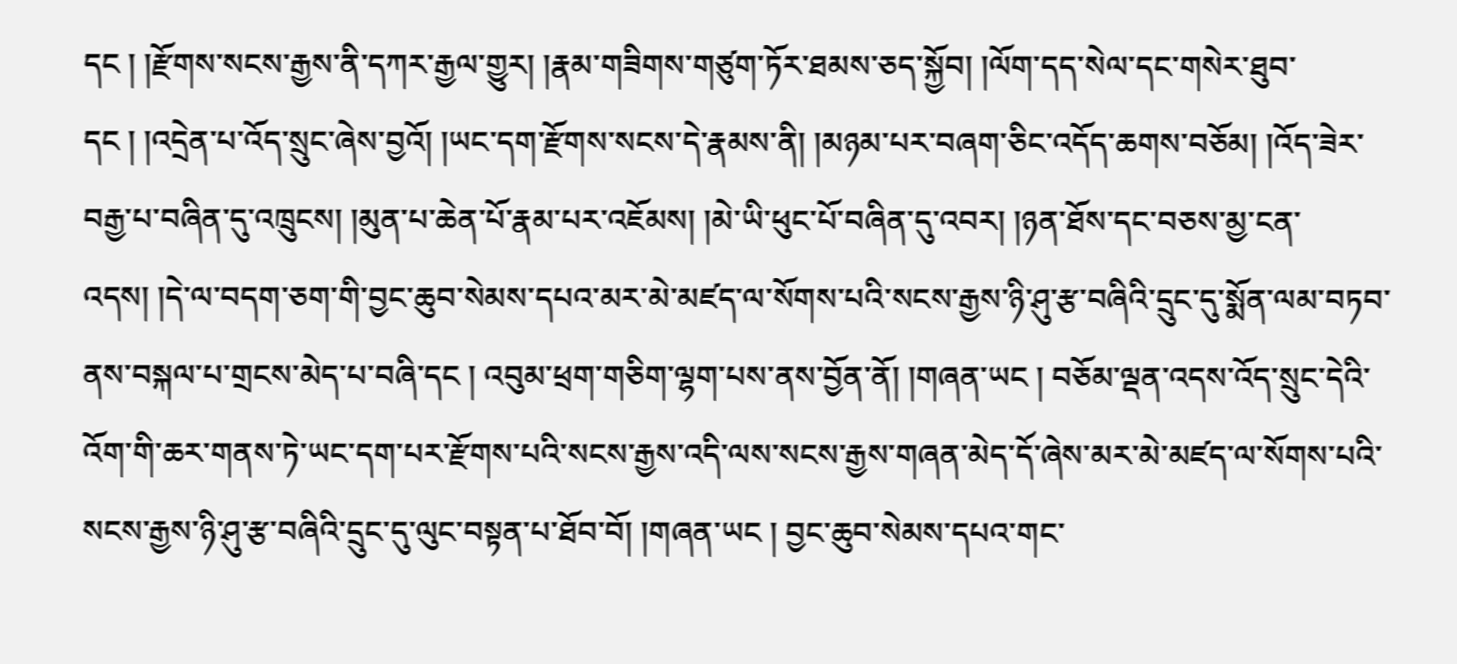དང ། །རྫོགས་སངས་རྒྱས་ནི་དཀར་རྒྱལ་གྱུར། །རྣམ་གཟིགས་གཙུག་ཏོར་ཐམས་ཅད་སྐྱོབ། །ལོག་དད་སེལ་དང་གསེར་ཐུབ་དང ། །འདྲེན་པ་འོད་སྲུང་ཞེས་བྱའོ། །ཡང་དག་རྫོགས་སངས་དེ་རྣམས་ནི། །མཉམ་པར་བཞག་ཅིང་འདོད་ཆགས་བཅོམ། །འོད་ཟེར་བརྒྱ་པ་བཞིན་དུ་འཁྲུངས། །མུན་པ་ཆེན་པོ་རྣམ་པར་འཇོམས། །མེ་ཡི་ཕུང་པོ་བཞིན་དུ་འབར། །ཉན་ཐོས་དང་བཅས་མྱ་ངན་འདས། །དེ་ལ་བདག་ཅག་གི་བྱང་ཆུབ་སེམས་དཔའ་མར་མེ་མཛད་ལ་སོགས་པའི་སངས་རྒྱས་ཉི་ཤུ་རྩ་བཞིའི་དྲུང་དུ་སྨོན་ལམ་བཏབ་ནས་བསྐལ་པ་གྲངས་མེད་པ་བཞི་དང ། འབུམ་ཕྲག་གཅིག་ལྷག་པས་ནས་བྱོན་ནོ། །གཞན་ཡང ། བཅོམ་ལྡན་འདས་འོད་སྲུང་དེའི་འོག་གི་ཆར་གནས་ཏེ་ཡང་དག་པར་རྫོགས་པའི་སངས་རྒྱས་འདི་ལས་སངས་རྒྱས་གཞན་མེད་དོ་ཞེས་མར་མེ་མཛད་ལ་སོགས་པའི་སངས་རྒྱས་ཉི་ཤུ་རྩ་བཞིའི་དྲུང་དུ་ལུང་བསྟན་པ་ཐོབ་བོ། །གཞན་ཡང ། བྱང་ཆུབ་སེམས་དཔའ་གང་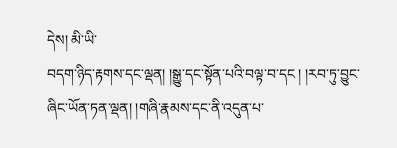དེས། མི་ཡི་
བདག་ཉིད་རྟགས་དང་ལྡན། །སྒྱུ་དང་སྟོན་པའི་བལྟ་བ་དང ། །རབ་ཏུ་བྱུང་ཞིང་ཡོན་ཏན་ལྡན། །གཞི་རྣམས་དང་ནི་འདུན་པ་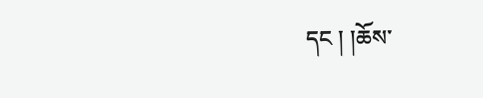དང ། །ཆོས་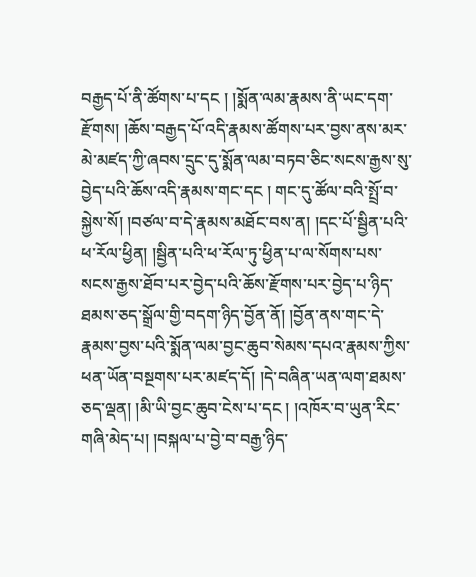བརྒྱད་པོ་ནི་ཚོགས་པ་དང ། །སྨོན་ལམ་རྣམས་ནི་ཡང་དག་རྫོགས། །ཆོས་བརྒྱད་པོ་འདི་རྣམས་ཚོགས་པར་བྱས་ནས་མར་མེ་མཛད་ཀྱི་ཞབས་དྲུང་དུ་སྨོན་ལམ་བཏབ་ཅིང་སངས་རྒྱས་སུ་བྱེད་པའི་ཆོས་འདི་རྣམས་གང་དང ། གང་དུ་ཚོལ་བའི་སྤྲོ་བ་སྐྱེས་སོ། །བཙལ་བ་དེ་རྣམས་མཐོང་བས་ན། །དང་པོ་སྦྱིན་པའི་ཕ་རོལ་ཕྱིན། །སྦྱིན་པའི་ཕ་རོལ་ཏུ་ཕྱིན་པ་ལ་སོགས་པས་སངས་རྒྱས་ཐོབ་པར་བྱེད་པའི་ཆོས་རྫོགས་པར་བྱེད་པ་ཉིད་ཐམས་ཅད་སྒྲོལ་གྱི་བདག་ཉིད་བྱོན་ནོ། །བྱོན་ནས་གང་དེ་རྣམས་བྱས་པའི་སྨོན་ལམ་བྱང་ཆུབ་སེམས་དཔའ་རྣམས་ཀྱིས་ཕན་ཡོན་བསྔགས་པར་མཛད་དོ། །དེ་བཞིན་ཡན་ལག་ཐམས་ཅད་ལྡན། །མི་ཡི་བྱང་ཆུབ་ངེས་པ་དང ། །འཁོར་བ་ཡུན་རིང་གཞི་མེད་པ། །བསྐལ་པ་བྱེ་བ་བརྒྱ་ཉིད་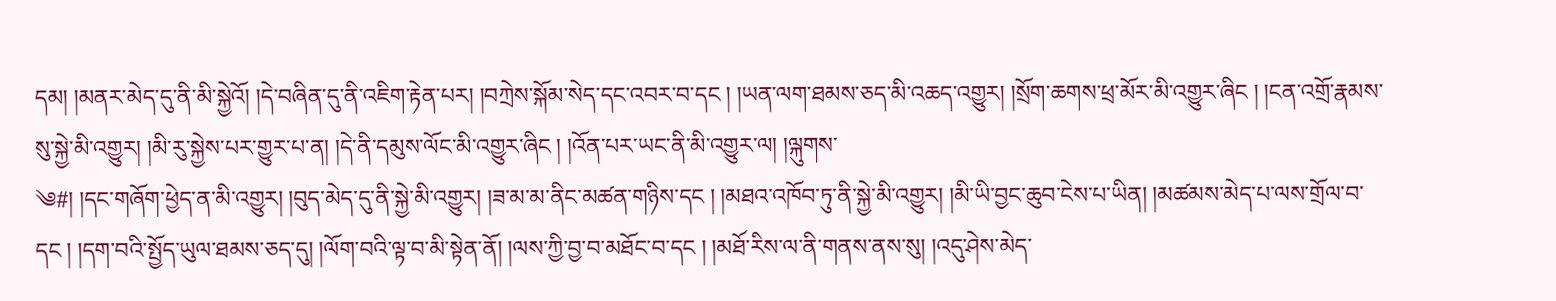དམ། །མནར་མེད་དུ་ནི་མི་སྐྱེའོ། །དེ་བཞིན་དུ་ནི་འཇིག་རྟེན་པར། །བཀྲེས་སྐོམ་སེད་དང་འབར་བ་དང ། །ཡན་ལག་ཐམས་ཅད་མི་འཆད་འགྱུར། །སྲོག་ཆགས་ཕྲ་མོར་མི་འགྱུར་ཞིང ། །ངན་འགྲོ་རྣམས་སུ་སྐྱེ་མི་འགྱུར། །མི་རུ་སྐྱེས་པར་གྱུར་པ་ན། །དེ་ནི་དམུས་ལོང་མི་འགྱུར་ཞིང ། །འོན་པར་ཡང་ནི་མི་འགྱུར་ལ། །ལྐུགས་
༄#། །དང་གཞོག་ཕྱེད་ན་མི་འགྱུར། །བུད་མེད་དུ་ནི་སྐྱེ་མི་འགྱུར། །ཟ་མ་མ་ནིང་མཚན་གཉིས་དང ། །མཐའ་འཁོབ་ཏུ་ནི་སྐྱེ་མི་འགྱུར། །མི་ཡི་བྱང་ཆུབ་ངེས་པ་ཡིན། །མཚམས་མེད་པ་ལས་གྲོལ་བ་དང ། །དག་བའི་སྤྱོད་ཡུལ་ཐམས་ཅད་དུ། །ལོག་བའི་ལྟ་བ་མི་སྟེན་ནོ། །ལས་ཀྱི་བྱ་བ་མཐོང་བ་དང ། །མཐོ་རིས་ལ་ནི་གནས་ནས་སུ། །འདུ་ཤེས་མེད་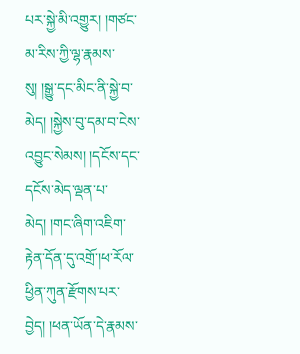པར་སྐྱེ་མི་འགྱུར། །གཙང་མ་རིས་ཀྱི་ལྷ་རྣམས་སུ། །སྒྱུ་དང་མིང་ནི་སྐྱེ་བ་མེད། །སྐྱེས་བུ་དམ་བ་ངེས་འབྱུང་སེམས། །དངོས་དང་དངོས་མེད་ལྡན་པ་མེད། །གང་ཞིག་འཇིག་རྟེན་དོན་དུ་འགྲོ་།ཕ་རོལ་ཕྱིན་ཀུན་རྫོགས་པར་བྱེད། །ཕན་ཡོན་དེ་རྣམས་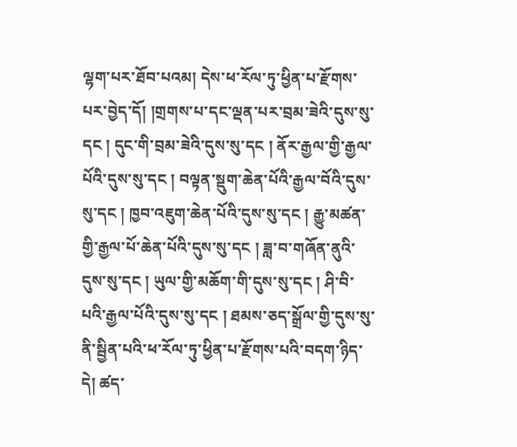ལྷག་པར་ཐོབ་པའམ། དེས་ཕ་རོལ་ཏུ་ཕྱིན་པ་རྫོགས་པར་བྱེད་དོ། །གྲགས་པ་དང་ལྡན་པར་བྲམ་ཟེའི་དུས་སུ་དང ། དུང་གི་བྲམ་ཟེའི་དུས་སུ་དང ། ནོར་རྒྱལ་གྱི་རྒྱལ་པོའི་དུས་སུ་དང ། བལྟན་སྡུག་ཆེན་པོའི་རྒྱལ་བོའི་དུས་སུ་དང ། ཁྱབ་འཇུག་ཆེན་པོའི་དུས་སུ་དང ། རྒྱུ་མཚན་གྱི་རྒྱལ་པོ་ཆེན་པོའི་དུས་སུ་དང ། ཟླ་བ་གཞོན་ནུའི་དུས་སུ་དང ། ཡུལ་གྱི་མཆོག་གི་དུས་སུ་དང ། ཤི་བི་པའི་རྒྱལ་པོའི་དུས་སུ་དང ། ཐམས་ཅད་སྒྲོལ་གྱི་དུས་སུ་ནི་སྦྱིན་པའི་ཕ་རོལ་ཏུ་ཕྱིན་པ་རྫོགས་པའི་བདག་ཉིད་དེ། ཚད་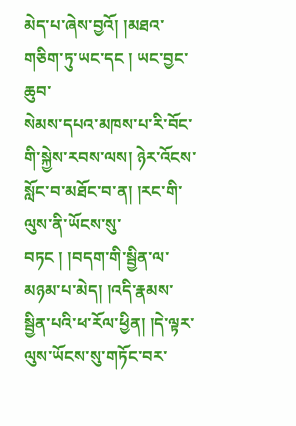མེད་པ་ཞེས་བྱའོ། །མཐའ་གཅིག་ཏུ་ཡང་དང ། ཡང་བྱང་ཆུབ་
སེམས་དཔའ་མཁས་པ་རི་བོང་གི་སྐྱེས་རབས་ལས། ཉེར་འོངས་སློང་བ་མཐོང་བ་ན། །རང་གི་ལུས་ནི་ཡོངས་སུ་བཏང ། །བདག་གི་སྦྱིན་ལ་མཉམ་པ་མེད། །འདི་རྣམས་སྦྱིན་པའི་ཕ་རོལ་ཕྱིན། །དེ་ལྟར་ལུས་ཡོངས་སུ་གཏོང་བར་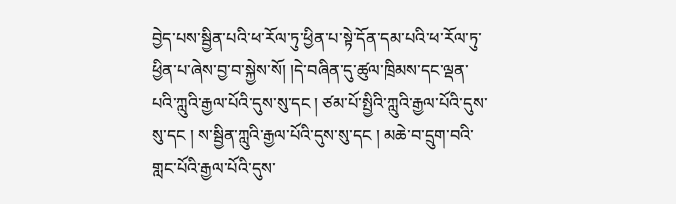བྱེད་པས་སྦྱིན་པའི་ཕ་རོལ་ཏུ་ཕྱིན་པ་སྟེ་དོན་དམ་པའི་ཕ་རོལ་ཏུ་ཕྱིན་པ་ཞེས་བྱ་བ་སྐྱེས་སོ། །དེ་བཞིན་དུ་ཚུལ་ཁྲིམས་དང་ལྡན་པའི་ཀླུའི་རྒྱལ་པོའི་དུས་སུ་དང ། ཙམ་པོ་སྤྱིའི་ཀླུའི་རྒྱལ་པོའི་དུས་སུ་དང ། ས་སྦྱིན་ཀླུའི་རྒྱལ་པོའི་དུས་སུ་དང ། མཆེ་བ་དྲུག་བའི་གླང་པོའི་རྒྱལ་པོའི་དུས་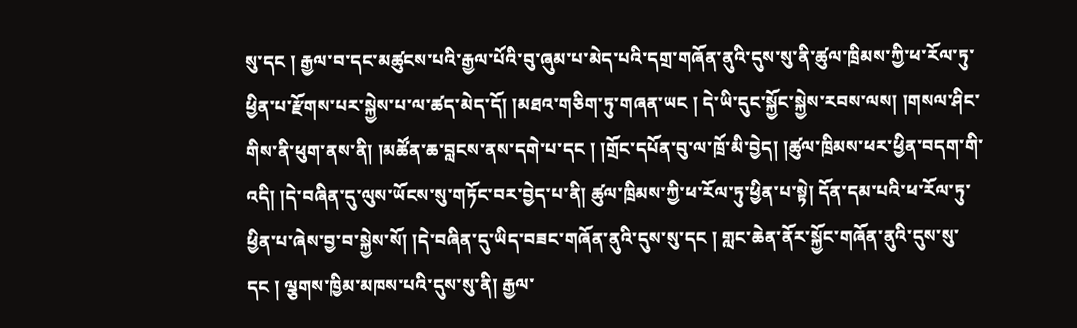སུ་དང ། རྒྱལ་བ་དང་མཚུངས་པའི་རྒྱལ་པོའི་བུ་ཞུམ་པ་མེད་པའི་དགྲ་གཞོན་ནུའི་དུས་སུ་ནི་ཚུལ་ཁྲིམས་ཀྱི་ཕ་རོལ་ཏུ་ཕྱིན་པ་རྫོགས་པར་སྐྱེས་པ་ལ་ཚད་མེད་དོ། །མཐའ་གཅིག་ཏུ་གཞན་ཡང ། དེ་ཡི་དུང་སྐྱོང་སྐྱེས་རབས་ལས། །གསལ་ཤིང་གིས་ནི་ཕུག་ནས་ནི། །མཚོན་ཆ་བླངས་ནས་དགེ་པ་དང ། །གྲོང་དཔོན་བུ་ལ་ཁྲོ་མི་བྱེད། །ཚུལ་ཁྲིམས་ཕར་ཕྱིན་བདག་གི་འདི། །དེ་བཞིན་དུ་ལུས་ཡོངས་སུ་གཏོང་བར་བྱེད་པ་ནི། ཚུལ་ཁྲིམས་ཀྱི་ཕ་རོལ་ཏུ་ཕྱིན་པ་སྟེ། དོན་དམ་པའི་ཕ་རོལ་ཏུ་ཕྱིན་པ་ཞེས་བྱ་བ་སྐྱེས་སོ། །དེ་བཞིན་དུ་ཡིད་བཟང་གཞོན་ནུའི་དུས་སུ་དང ། གླང་ཆེན་ནོར་སྐྱོང་གཞོན་ནུའི་དུས་སུ་དང ། ལྕགས་ཁྱིམ་མཁས་པའི་དུས་སུ་ནི། རྒྱལ་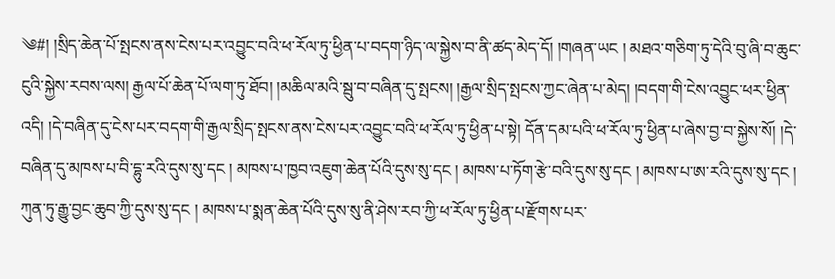༄#། །སྲིད་ཆེན་པོ་སྤངས་ནས་ངེས་པར་འབྱུང་བའི་ཕ་རོལ་ཏུ་ཕྱིན་པ་བདག་ཉིད་ལ་སྐྱེས་བ་ནི་ཚད་མེད་དོ། །གཞན་ཡང ། མཐའ་གཅིག་ཏུ་དེའི་བུ་ཞི་བ་ཆུང་ངུའི་སྐྱེས་རབས་ལས། རྒྱལ་པོ་ཆེན་པོ་ལག་ཏུ་ཐོབ། །མཆིལ་མའི་སྦུ་བ་བཞིན་དུ་སྤངས། །རྒྱལ་སྲིད་སྤངས་ཀྱང་ཞེན་པ་མེད། །བདག་གི་ངེས་འབྱུང་ཕར་ཕྱིན་འདི། །དེ་བཞིན་དུ་ངེས་པར་བདག་གི་རྒྱལ་སྲིད་སྤངས་ནས་ངེས་པར་འབྱུང་བའི་ཕ་རོལ་ཏུ་ཕྱིན་པ་སྟེ། དོན་དམ་པའི་ཕ་རོལ་ཏུ་ཕྱིན་པ་ཞེས་བྱ་བ་སྐྱེས་སོ། །དེ་བཞིན་དུ་མཁས་པ་བི་དྷུ་རའི་དུས་སུ་དང ། མཁས་པ་ཁྱབ་འཇུག་ཆེན་པོའི་དུས་སུ་དང ། མཁས་པ་ཏོག་རྩེ་བའི་དུས་སུ་དང ། མཁས་པ་ཨ་རའི་དུས་སུ་དང ། ཀུན་ཏུ་རྒྱུ་བྱང་ཆུབ་ཀྱི་དུས་སུ་དང ། མཁས་པ་སྨན་ཆེན་པོའི་དུས་སུ་ནི་ཤེས་རབ་ཀྱི་ཕ་རོལ་ཏུ་ཕྱིན་པ་རྫོགས་པར་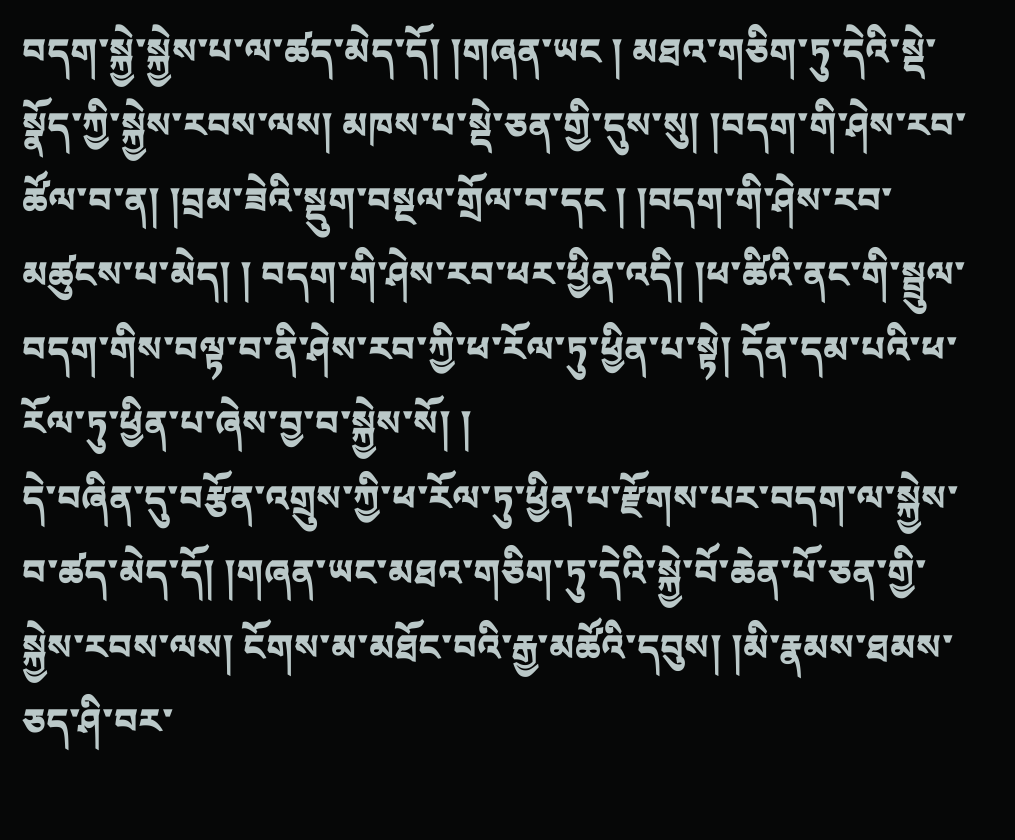བདག་སྐྱེ་སྐྱེས་པ་ལ་ཚད་མེད་དོ། །གཞན་ཡང ། མཐའ་གཅིག་ཏུ་དེའི་སྡེ་སྣོད་ཀྱི་སྐྱེས་རབས་ལས། མཁས་པ་སྡེ་ཅན་གྱི་དུས་སུ། །བདག་གི་ཤེས་རབ་ཚོལ་བ་ན། །བྲམ་ཟེའི་སྡུག་བསྔལ་གྲོལ་བ་དང ། །བདག་གི་ཤེས་རབ་མཚུངས་པ་མེད། ། བདག་གི་ཤེས་རབ་ཕར་ཕྱིན་འདི། །ཕ་ཚིའི་ནང་གི་སྦྲུལ་བདག་གིས་བལྟ་བ་ནི་ཤེས་རབ་ཀྱི་ཕ་རོལ་ཏུ་ཕྱིན་པ་སྟེ། དོན་དམ་པའི་ཕ་རོལ་ཏུ་ཕྱིན་པ་ཞེས་བྱ་བ་སྐྱེས་སོ། །
དེ་བཞིན་དུ་བརྩོན་འགྲུས་ཀྱི་ཕ་རོལ་ཏུ་ཕྱིན་པ་རྫོགས་པར་བདག་ལ་སྐྱེས་བ་ཚད་མེད་དོ། །གཞན་ཡང་མཐའ་གཅིག་ཏུ་དེའི་སྐྱེ་བོ་ཆེན་པོ་ཅན་གྱི་སྐྱེས་རབས་ལས། ངོགས་མ་མཐོང་བའི་རྒྱ་མཚོའི་དབུས། །མི་རྣམས་ཐམས་ཅད་ཤི་བར་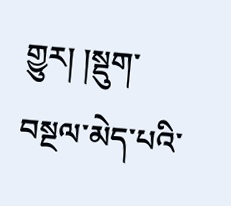གྱུར། །སྡུག་བསྔལ་མེད་པའི་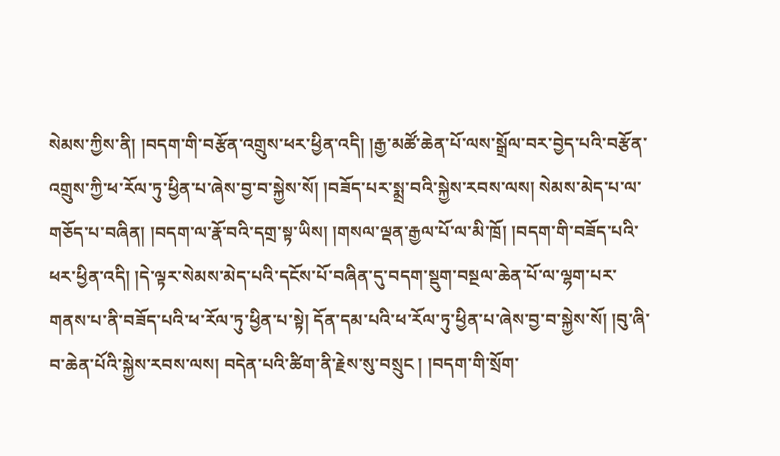སེམས་ཀྱིས་ནི། །བདག་གི་བརྩོན་འགྲུས་ཕར་ཕྱིན་འདི། །རྒྱ་མཚོ་ཆེན་པོ་ལས་སྒྲོལ་བར་བྱེད་པའི་བརྩོན་འགྲུས་ཀྱི་ཕ་རོལ་ཏུ་ཕྱིན་པ་ཞེས་བྱ་བ་སྐྱེས་སོ། །བཟོད་པར་སྨྲ་བའི་སྐྱེས་རབས་ལས། སེམས་མེད་པ་ལ་གཅོད་པ་བཞིན། །བདག་ལ་རྣོ་བའི་དགྲ་སྟ་ཡིས། །གསལ་ལྡན་རྒྱལ་པོ་ལ་མི་ཁྲོ། །བདག་གི་བཟོད་པའི་ཕར་ཕྱིན་འདི། །དེ་ལྟར་སེམས་མེད་པའི་དངོས་པོ་བཞིན་དུ་བདག་སྡུག་བསྔལ་ཆེན་པོ་ལ་ལྷག་པར་གནས་པ་ནི་བཟོད་པའི་ཕ་རོལ་ཏུ་ཕྱིན་པ་སྟེ། དོན་དམ་པའི་ཕ་རོལ་ཏུ་ཕྱིན་པ་ཞེས་བྱ་བ་སྐྱེས་སོ། །བུ་ཞི་བ་ཆེན་པོའི་སྐྱེས་རབས་ལས། བདེན་པའི་ཚིག་ནི་རྗེས་སུ་བསྲུང ། །བདག་གི་སྲོག་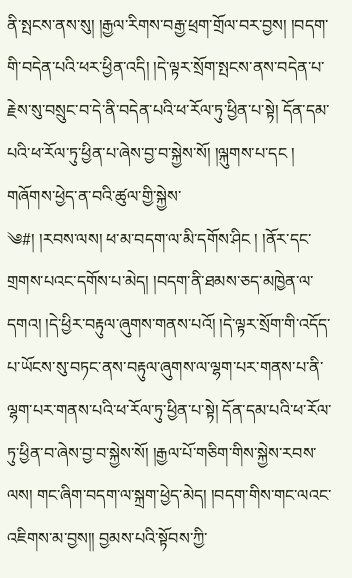ནི་སྤངས་ནས་སུ། །རྒྱལ་རིགས་བརྒྱ་ཕྲག་གྲོལ་བར་བྱས། །བདག་གི་བདེན་པའི་ཕར་ཕྱིན་འདི། །དེ་ལྟར་སྲོག་སྤངས་ནས་བདེན་པ་རྗེས་སུ་བསྲུང་བ་དེ་ནི་བདེན་པའི་ཕ་རོལ་ཏུ་ཕྱིན་པ་སྟེ། དོན་དམ་པའི་ཕ་རོལ་ཏུ་ཕྱིན་པ་ཞེས་བྱ་བ་སྐྱེས་སོ། །ལྐུགས་པ་དང ། གཞོགས་ཕྱེད་ན་བའི་ཚུལ་གྱི་སྐྱེས་
༄#། །རབས་ལས། ཕ་མ་བདག་ལ་མི་དགོས་ཤིང ། །ནོར་དང་གྲགས་པའང་དགོས་པ་མེད། །བདག་ནི་ཐམས་ཅད་མཁྱེན་ལ་དགའ། །དེ་ཕྱིར་བརྟུལ་ཞུགས་གནས་པའོ། །དེ་ལྟར་སྲོག་གི་འདོད་པ་ཡོངས་སུ་བཏང་ནས་བརྟུལ་ཞུགས་ལ་ལྷག་པར་གནས་པ་ནི་ལྷག་པར་གནས་པའི་ཕ་རོལ་ཏུ་ཕྱིན་པ་སྟེ། དོན་དམ་པའི་ཕ་རོལ་ཏུ་ཕྱིན་བ་ཞེས་བྱ་བ་སྐྱེས་སོ། །རྒྱལ་པོ་གཅིག་གིས་སྐྱེས་རབས་ལས། གང་ཞིག་བདག་ལ་སྐྲག་ཕྱེད་མེད། །བདག་གིས་གང་ལའང་འཇིགས་མ་བྱས།། བྱམས་པའི་སྟོབས་ཀྱི་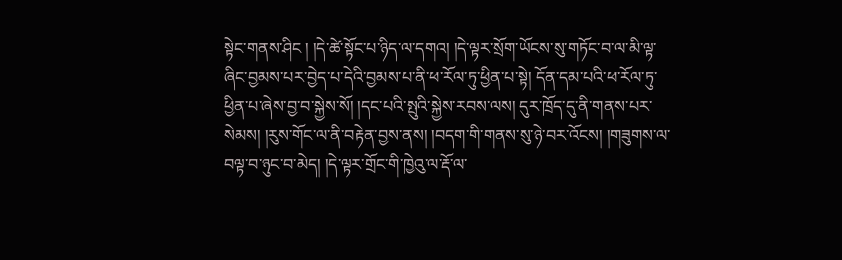སྟེང་གནས་ཤིང ། །དེ་ཚེ་སྟོང་པ་ཉིད་ལ་དགའ། །དེ་ལྟར་སྲོག་ཡོངས་སུ་གཏོང་བ་ལ་མི་ལྟ་ཞིང་བྱམས་པར་བྱེད་པ་དེའི་བྱམས་པ་ནི་ཕ་རོལ་ཏུ་ཕྱིན་པ་སྟེ། དོན་དམ་པའི་ཕ་རོལ་ཏུ་ཕྱིན་པ་ཞེས་བྱ་བ་སྐྱེས་སོ། །དང་པའི་སྤུའི་སྐྱེས་རབས་ལས། དུར་ཁྲོད་དུ་ནི་གནས་པར་སེམས། །རུས་གོང་ལ་ནི་བརྟེན་བྱས་ནས། །བདག་གི་གནས་སུ་ཉེ་བར་འོངས། །གཟུགས་ལ་བལྟ་བ་ཉུང་བ་མེད། །དེ་ལྟར་གྲོང་གི་ཁྱེའུ་ལ་རྡོ་ལ་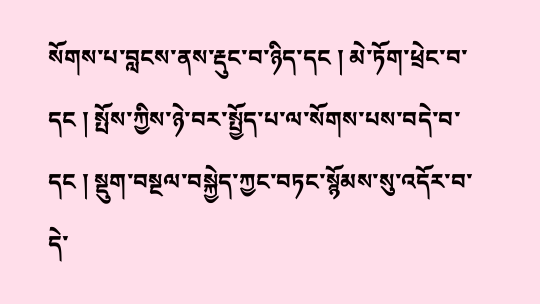སོགས་པ་བླངས་ནས་རྡུང་བ་ཉིད་དང ། མེ་ཏོག་ཕྲེང་བ་དང ། སྤོས་ཀྱིས་ཉེ་བར་སྤྱོད་པ་ལ་སོགས་པས་བདེ་བ་དང ། སྡུག་བསྔལ་བསྐྱེད་ཀྱང་བཏང་སྙོམས་སུ་འདོར་བ་དེ་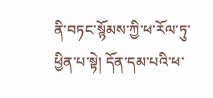ནི་བཏང་སྙོམས་ཀྱི་ཕ་རོལ་ཏུ་ཕྱིན་པ་སྟེ། དོན་དམ་པའི་ཕ་